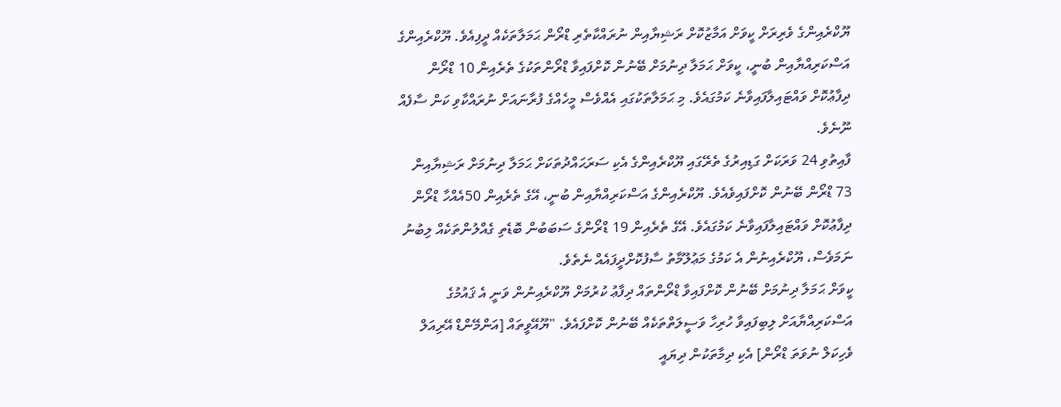ޔޫކްރެއިންގެ ވެރިރަށް ކީވަށް އަމާޒުކޮށް ރަޝިޔާއިން ނުރައްކާތެރި ޑްރޯން ޙަމަލާތަކެއް ދީފިއެވެ. ޔޫކްރެއިންގެ އަސްކަރިއްޔާއިން ބުނީ، ކީވަށް ޙަމަލާ ދިނުމަށް ބޭނުން ކޮށްފައިވާ ޑްރޯންތަކުގެ ތެރެއިން 10 ޑްރޯން ދިފާޢުކޮށް ވައްޓައިލާފައިވާނެ ކަމުގައެވެ. މި ޙަމަލާތަކުގައި އެއްވެސް މީހެއްގެ ފުރާނައަށް ނުރައްކާވި ކަން ސާފެއް ނޫނެވެ.
ފާއިތުވި 24 ވަރަކަށް ގަޑިއިރުގެ ތެރޭގައި ޔޫކްރެއިންގެ އެކި ސަރަޙައްދުތަކަށް ޙަމަލާ ދިނުމަށް ރަޝިޔާއިން 73 ޑްރޯން ބޭނުން ކޮށްފައިވެއެވެ. ޔޫކްރެއިންގެ އަސްކަރިއްޔާއިން ބުނީ، އޭގެ ތެރެއިން 50އެއްހާ ޑްރޯން ދިފާޢުކޮށް ވައްޓައިލާފައިވާނެ ކަމުގައެވެ. އޭގެ ތެރެއިން 19 ޑްރޯންގެ ސަބަބުން ބޮޑެތި ގެއްލުންތަކެއް ލިބުނު ނަމަވެސް، ޔޫކްރެއިނުން އެ ކަމުގެ މަޢުލޫމާތު ސާފުކޮށްދީފައެއް ނެތެވެ.
ކީވަށް ޙަމަލާ ދިނުމަށް ބޭނުން ކޮށްފައިވާ ޑްރޯންތައް ދިފާޢު ކުރުމަށް ޔޫކްރެއިނުން ވަނީ އެ ޤައުމުގެ އަސްކަރިއްޔާއަށް ލިބިފައިވާ ހުރިހާ ވަސީލަތްތަކެއް ބޭނުން ކޮށްފައެވެ. "ޔޫއޭވީތައް [އަންމޭންޑް އޭރިއަލް ވެހިކަލް ނުވަތަ ޑްރޯން] އެކި ދިމާތަކުން ދިޔައީ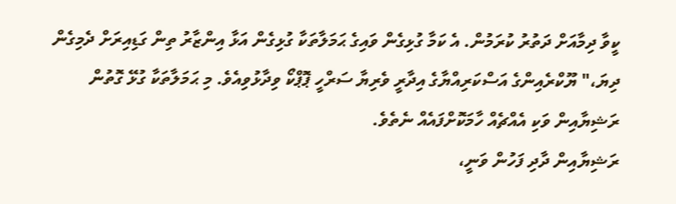ކީވާ ދިމާއަށް ދަތުރު ކުރަމުން. އެ ކަމާ ގުޅިގެން ވައިގެ ޙަމަލާތަކާ ގުޅިގެން އަޅާ އިންޒާރު ތިން ގަޑިއިރަށް ދެމިގެން ދިޔަ،" ޔޫކްރެއިންގެ އަސްކަރިއްޔާގެ އިދާރީ ވެރިޔާ ސަރްހީ ޕޮޕްކޯ ވިދާޅުވިއެވެ. މި ޙަމަލާތަކާ ގުޅޭ ގޮތުން ރަޝިޔާއިން ވަކި އެއްޗެއް ހާމަކޮށްފައެއް ނެތެވެ.
ރަޝިޔާއިން ދާދި ފަހުން ވަނީ،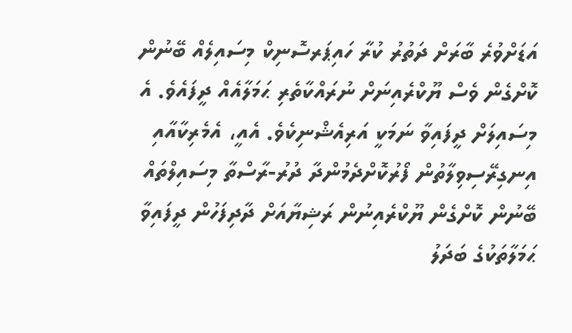އަޑަށްވުރެ ބާރަށް ދަތުރު ކުރާ ހައިޕަރސޮނިކް މިސައިލެއް ބޭނުން ކޮށްގެން ވެސް ޔޫކްރެއިނަށް ނުރައްކާތެރި ޙަމަލާއެއް ދީފައެވެ. އެ މިސައިލަށް ދީފައިވާ ނަމަކީ އަރިއެޝްނިކެވެ. އެއީ، އެމެރިކާއާއި އިނގިރޭސިވިލާތުން ފޯރުކޮށްދެމުންދާ ދުރު-ރާސްތާ މިސައިލްތައް ބޭނުން ކޮށްގެން ޔޫކްރެއިނުން ރަޝިޔާއަށް ދާދިފަހުން ދީފައިވާ ޙަމަލާތަކުގެ ބަދަލު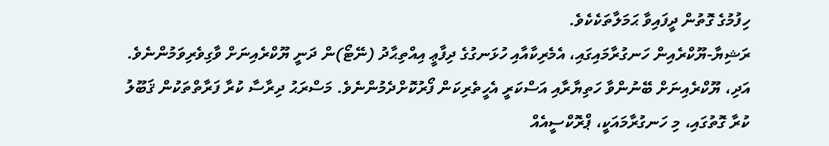ހިފުމުގެ ގޮތުން ދީފައިވާ ޙަމަލާތަކެކެވެ.
ރަޝިޔާ-ޔޫކްރެއިން ހަނގުރާމައިގައި، އެމެރިކާއާއި ހުޅަނގުގެ ދިފާޢީ އިއްތިޙާދު (ނޭޓޯ)ން ދަނީ ޔޫކްރެއިނަށް ވާގިވެރިވަމުންނެވެ. އަދި، ޔޫކްރެއިނަށް ބޭނުންވާ ހަތިޔާރާއި އަސްކަރީ އެހީތެރިކަން ފޯރުކޮށްދެމުންނެވެ. މަސްރަޙު ދިރާސާ ކުރާ ފަރާތްތަކުން ޤަބޫލު ކުރާ ގޮތުގައި، މި ހަނގުރާމައަކީ، ޕްރޮކްސީއެއް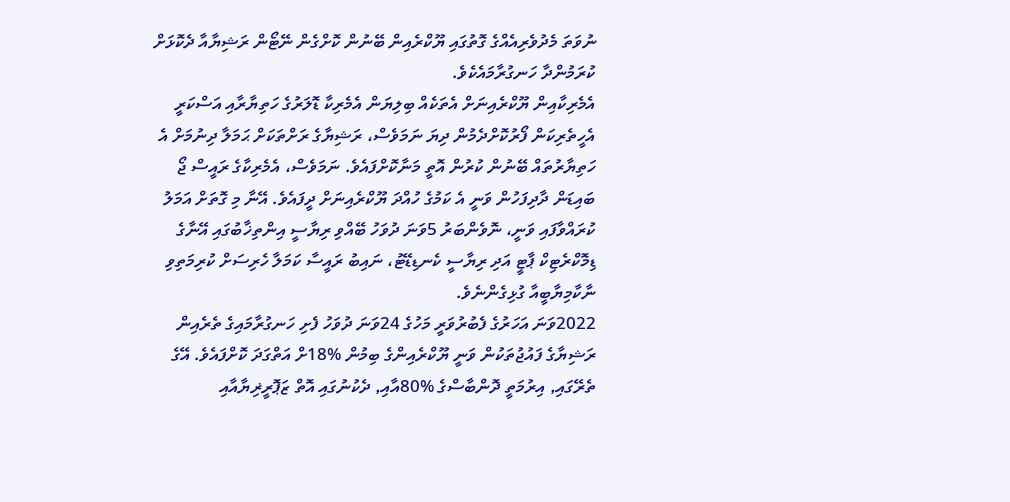ނުވަތަ މެދުވެރިއެއްގެ ގޮތުގައި ޔޫކްރެއިން ބޭނުން ކޮށްގެން ނޭޓޯން ރަޝިޔާއާ ދެކޮޅަށް ކުރަމުންދާ ހަނގުރާމައެކެވެ.
އެމެރިކާއިން ޔޫކްރެއިނަށް އެތަކެއް ބިލިޔަން އެމެރިކާ ޑޮލަރުގެ ހަތިޔާރާއި އަސްކަރީ އެހީތެރިކަން ފޯރުކޮށްދެމުން ދިޔަ ނަމަވެސް، ރަޝިޔާގެ ރަށްތަކަށް ޙަމަލާ ދިނުމަށް އެ ހަތިޔާރުތައް ބޭނުން ކުރުން އޮތީ މަނާކޮށްފައެވެ. ނަމަވެސް، އެމެރިކާގެ ރައީސް ޖޯ ބައިޑަން ދާދިފަހުން ވަނީ އެ ކަމުގެ ހުއްދަ ޔޫކްރެއިނަށް ދީފައެވެ. އޭނާ މި ގޮތަށް އަމަލު ކުރައްވާފައި ވަނީ، ނޮވެންބަރު 5ވަނަ ދުވަހު ބޭއްވި ރިޔާސީ އިންތިޚާބުގައި އޭނާގެ ޑިމޮކްރެޓިކް ޕާޓީ އަދި ރިޔާސީ ކެނޑިޑޭޓު، ނައިބު ރައީސާ ކަމަލާ ހެރިސަށް ކުރިމަތިވި ނާކާމިޔާބީއާ ގުޅިގެންނެވެ.
2022ވަނަ އަހަރުގެ ފެބުރުވަރީ މަހުގެ 24ވަނަ ދުވަހު ފެށި ހަނގުރާމައިގެ ތެރެއިން ރަޝިޔާގެ ފައުޖުތަކުން ވަނީ ޔޫކްރެއިންގެ ބިމުން %18ށް އަތްގަދަ ކޮށްފައެވެ. އޭގެ ތެރޭގައި, އިރުމަތީ ދޮންބާސްގެ %80އާއި, ދެކުނުގައި އޮތް ޒަޕޮރީޜިޔާއާއި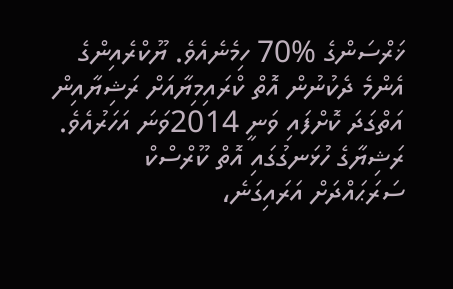ޚަރްސަންގެ %70 ހިމެނެއެވެ. ޔޫކްރެއިންގެ އެންމެ ދެކުނުން އޮތް ކްރައިމިޔާއަށް ރަޝިޔާއިން އަތްގަދަ ކޮށްފައި ވަނީ 2014ވަނަ އަހަރުއެވެ. ރަޝިޔާގެ ހުޅަނގުގައި އޮތް ކޫރްސްކް ސަރަޙައްދަށް އަރައިގަނެ،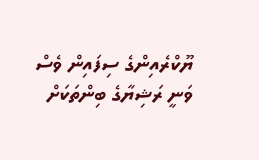ޔޫކްރެއިންގެ ސިފައިން ވެސް ވަނީ ރަޝިޔާގެ ބިންތަކަށް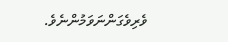ވެރިވެގަންނަވަމުންނެވެ.